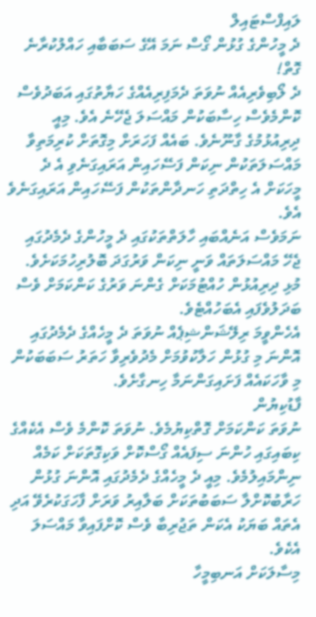ލައިފްސްޓައިލް
ދެ މީހުންގެ ގުޅުން ގޯސް ނަމަ އޭގެ ސަބަބާއި ހައްލުކުރާނެ ގޮތް!
ދެ ލޯބިވެރިއެއް ނުވަތަ ދެމަފިރިއެއްގެ ހަޔާތުގައި އަބަދުވެސް ކޮންމެވެސް ހިސާބަކުން މައްސަލަ ޖެހޭނެ އެވެ. މިއީ ދިރިއުޅުމުގެ ގާނޫނެވެ. ބައެއް ފަހަރަށް މިގޮތަށް ކުރިމަތިވާ މައްސަލަތަކުން ނިކަން ފަސޭހައިން އަރައިގަނެވި އެ ދެ މީހަކަށް އެ ހިތްދަތި ހަނދާންތަކުން ފަސޭހައިން އަރައިގަނެވެ އެވެ.
ނަމަވެސް އަނެއްބައި ހާލަތްތަކުގައި ދެ މީހުންގެ ދެމެދުގައި ޖެހޭ މައްސަލަތައް ވަނީ ނިކަން ވަރުގަދަ ބޮލުރިހުމަކަށެވެ. މުޅި ދިރިއުޅުން ހުއްޓުމަކަށް ގެންނަ ވަރުގެ ކަންކަމަށް ވެސް ބަދަލުވެފައި އެބަހުއްޓެވެ.
އެހެންވީމަ ރިލޭޝަންޝިޕެއް ނުވަތަ ދެ މީހެއްގެ ދެމެދުގައި އޮންނަ މި ގުޅުން ހަލާކުވުމަށް މެދުވެރިވާ ހަތަރު ސަބަބަކުން މި ވާހަކައެއް ފަށައިގަންނަމާ ހިނގާށެވެ.
ފާޑުކިޔުން
ނުވަތަ ކަންކަމަށް ގޮތްކިޔުމެވެ. ނުވަތަ ކޮންމެ ވެސް އެކެއްގެ ކިބައިގައި ހުންނަ ސިފައެއް ގޯސްކޮށް ވަކިގޮތަކަށް ކަމެއް ނިންމައިލުމެވެ. މިއީ ދެ މީހެއްގެ ދެމެދުގައި އޮންނަ ގުޅުން ހަރާބުކޮށްލާ ސަބަބުތަކަށް ބަލާއިރު ވަރަށް ފާހަގަކުރެވޭ އަދި އެތައް ބަޔަކު އެކަން ތަޖުރިބާ ވެސް ކޮށްފައިވާ މައްސަލަ އެކެވެ.
މިސާލަކަށް އަނބިމީހާ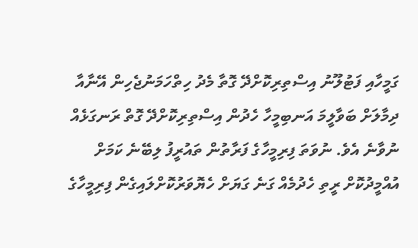ގަމީހާއި ފަޓުލޫނު އިސްތިރިކޮށްދޭ ގޮތާ މެދު ހިތްހަމަނުޖެހިން އޭނާއާ ދިމާލަށް ބަވާލީމަ އަނބިމީހާ ހެދުން އިސްތިރިކޮށްދޭ ގޮތް ރަނގަޅެއް ނުވާނެ އެވެ. ނުވަތަ ފިރިމީހާގެ ފަރާތުން ތައުރީފު ލިބޭނެ ކަމަށް އުއްމީދުކޮށް ރީތި ހެދުމެއް ގަނެ ގަޔަށް ހެޔޮވަރުކޮށްލައިގެން ފިރިމީހާގެ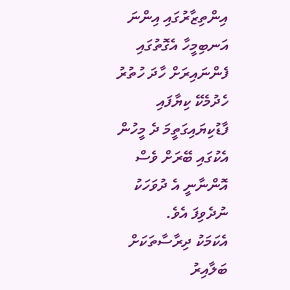އިންތިޒާރުގައި އިންނަ އަނބިމީހާ އެގޮތުގައި ފެންނައިރަށް ހާދަ ހުތުރު ހެދުމެކޭ ކިޔާފައި ފާޑުކިޔައިގަތީމަ ދެ މީހުން އެކުގައި ބޭރަށް ވެސް އޮންނާނީ އެ ދުވަހަކު ނުދެވިފަ އެވެ.
އެކަމަކު ދިރާސާތަކަށް ބަލާއިރު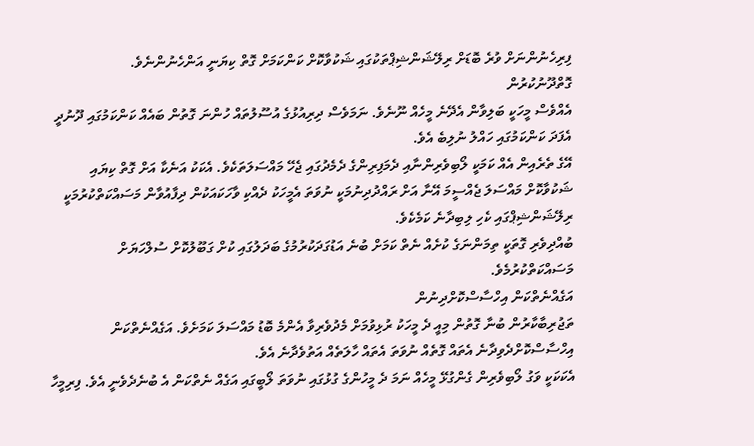ފިރިހެނުންނަށް ވުރެ ބޮޑަށް ރިލޭޝަންޝިޕްތަކުގައި ޝަކުވާކޮށް ކަންކަމަށް ގޮތް ކިޔަނީ އަންހެނުންނެވެ.
ގޮތްދޫނުކުރުން
އެއްވެސް މީހަކީ ބަލިވާން އެދޭނެ މީހެއް ނޫނެވެ. ނަމަވެސް ދިރިއުޅުގެ އުސޫލުތައް ހުންނަ ގޮތުން ބައެއް ކަންކަމުގައި ދޫނުދީ އެފަދަ ކަންކަމުގައި ހައްލު ނުލިބެ އެވެ.
އޭގެ ތެރެއިން އެއް ކަމަކީ ލޯބިވެރިންނާއި ދެމަފިރިންގެ ދެމެދުގައި ޖެހޭ މައްސަލަތަކެވެ. އެކަކު އަނެކާ އަށް ގޮތް ކިޔައި ޝަކުވާކޮށް މައްސަލަ ޖެއްސީމަ އޭނާ އަށް ރައްދުދިނުމަކީ ނުވަތަ އެމީހަކު ދެއްކި ވާހަކައަކުން ދިފާއުވާން މަސައްކަތްކުރުމަކީ ރިލޭޝަންޝިޕްގައި ކެހި ލިބިދާނެ ކަމެކެވެ.
ބުއްދިވެރި ގޮތަކީ ތިމަންނަގެ ކުށެއް ނެތް ކަމަށް ބުނެ އަޑުގަދަކުރުމުގެ ބަދަލުގައި ކުށް ގަބޫލުކޮށް ސުލްހަޔަށް މަސައްކަތްކުރުމެވެ.
އަގެއްނެތްކަން އިހްސާސްކޮށްދިނުން
ތަޖުރިބާކާރުން ބުނާ ގޮތުން މިއީ ދެ މީހަކު ރުޅިވުމަށް މެދުވެރިވާ އެންމެ ބޮޑު މައްސަލަ ކަމަށެވެ. އަގެއްނެތްކަން އިހްސާސްކޮށްދެވިދާނެ އެތައް ގޮތެއް ނުވަތަ އެތައް ހާލަތެއް އަތުވެދާނެ އެވެ.
އެކަކަކީ ވަގު ލޯބިވެރިން ގެންގުޅޭ މީހެއް ނަމަ ދެ މީހުންގެ ގުޅުގައި ނުވަތަ ލޯބީގައި އަގެއް ނެތްކަން އެ ބުނެދެވެނީ އެވެ. ފިރިމީހާ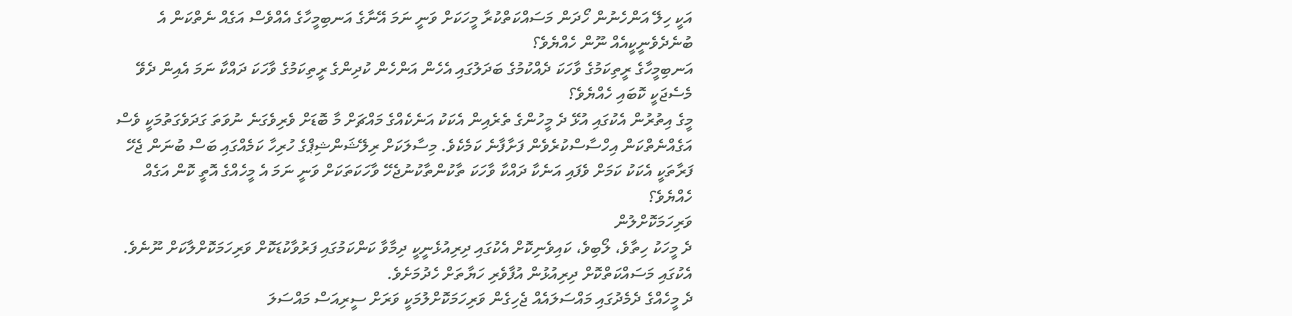އަކީ ހިލޭ އަންހެނުން ހޯދަން މަސައްކަތްކުރާ މީހަކަށް ވަނީ ނަމަ އޭނާގެ އަނބިމީހާގެ އެއްވެސް އަގެއް ނެތްކަން އެ ބުނެދެވެނީކީއެއް ނޫން ހެއްޔެވެ؟
އަނބިމީހާގެ ރީތިކަމުގެ ވާހަކަ ދެއްކުމުގެ ބަދަލުގައި އެހެން އަންހެން ކުދިންގެ ރީތިކަމުގެ ވާހަކަ ދައްކާ ނަމަ އެއިން ދެވޭ މެސެޖަކީ ކޮބައި ހެއްޔެވެ؟
މީގެ އިތުރުން އެކުގައި އުޅޭ ދެ މީހުންގެ ތެރެއިން އެކަކު އަނެކެއްގެ މައްޗަށް މާ ބޮޑަށް ވެރިވެގަނެ ނުވަތަ ގަދަވެގަތުމަކީ ވެސް އަގެއްނެތްކަން އިހްސާސްކުރެވެން ފަށާފާނެ ކަމެކެވެ. މިސާލަކަށް ރިލޭޝަންޝިޕްގެ ހުރިހާ ކަމެއްގައި ބަސް ބުނަން ޖެހޭ ފަރާތަކީ އެކަކު ކަމަށް ވެފައި އަނެކާ ދައްކާ ވާހަކަ ތާކުންތާކުނުޖެހޭ ވާހަކަތަކަށް ވަނީ ނަމަ އެ މީހެއްގެ އޮތީ ކޮން އަގެއް ހެއްޔެވެ؟
ވަރިހަމަކޮށްލުން
ދެ މީހަކު ހިތާވެ، ލޯބިވެ، ކައިވެނިކޮށް އެކުގައި ދިރިއުޅެނީކީ ދިމާވާ ކަންކަމުގައި ފަރުވާކުޑަކޮށް ވަރިހަމަކޮށްލާކަށް ނޫނެވެ. އެކުގައި މަސައްކަތްކޮށް ދިރިއުޅުން އުފާވެރި ހަޔާތަށް ހެދުމަށެވެ.
ދެ މީހެއްގެ ދެމެދުގައި މައްސަލައެއް ޖެހިގެން ވަރިހަމަކޮށްލުމަކީ ވަރަށް ސީރިއަސް މައްސަލަ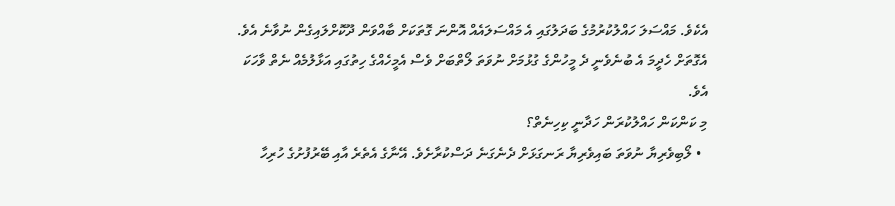އެކެވެ. މައްސަލަ ހައްލުކުރުމުގެ ބަދަލުގައި އެ މައްސަލައެއް އޮންނަ ގޮތަކަށް ބާއްވަން ދޫކޮށްލައިގެން ނުވާނެ އެވެ. އެގޮތަށް ހެދީމަ އެ ބުނެވެނީ ދެ މީހުންގެ ގުޅުމަށް ނުވަތަ ލޯތްބަށް ވެސް އެމީހެއްގެ ހިތުގައި އަޅާލުމެއް ނެތް ވާހަކަ އެވެ.
މި ކަންކަން ހައްލުކުރަން ހަދާނީ ކިހިނެތް؟
  • ލޯބިވެރިޔާ ނުވަތަ ބައިވެރިޔާ ރަނގަޅަށް ދެނެގަނެ ދަސްކުރާށެވެ. އޭނާގެ އެތެރެ އާއި ބޭރުފުށުގެ ހުރިހާ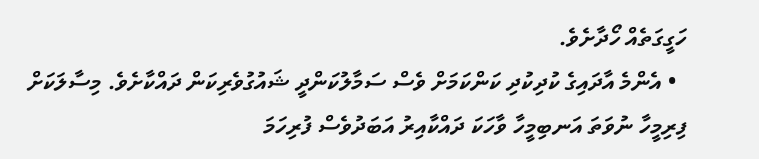ހަގީގަތެއް ހޯދާށެވެ.
  • އެންމެ އާދައިގެ ކުދިކުދި ކަންކަމަށް ވެސް ސަމާލުކަންދީ ޝައުގުވެރިކަން ދައްކާށެވެ. މިސާލަކަށް ފިރިމީހާ ނުވަތަ އަނބިމީހާ ވާހަކަ ދައްކާއިރު އަބަދުވެސް ފުރިހަމަ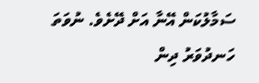ސަމާލުކަން އޭނާ އަށް ދޭށެވެ. ނުވަތަ ހަނދުވަރު ދިން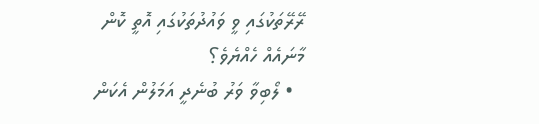ރޭރޭތަކުގައި ވީ ވައުދުތަކުގައި އޮތީ ކޮން މާނައެއް ހެއްޔެވެ؟
  • ލޯބިވާ ވަރު ބުނެދީ އަމަލުން އެކަން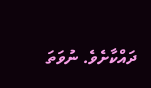ދައްކާށެވެ. ނުވަތަ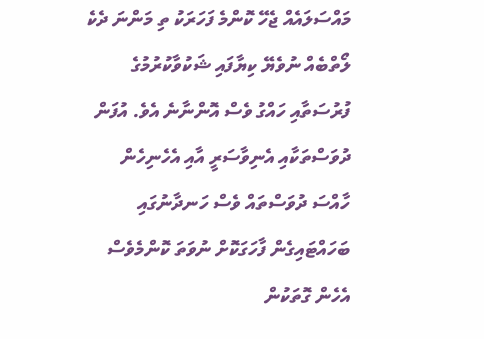މައްސަލައެއް ޖެހޭ ކޮންމެ ފަހަރަކު ތި މަންނަ ދެކެ ލޯތްބެއް ނުވެޔޭ ކިޔާފައި ޝަކުވާކުރުމުގެ ފުރުސަތާއި ހައްގު ވެސް އޮންނާނެ އެވެ. އުފަން ދުވަސްތަކާއި އެނިވާސަރީ އާއި އެހެނިހެން ހާއްސަ ދުވަސްތައް ވެސް ހަނދާނުގައި ބަހައްޓައިގެން ފާހަގަކޮށް ނުވަތަ ކޮންމެވެސް އެހެން ގޮތަކުން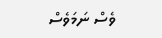ވެސް ނަމަވެސް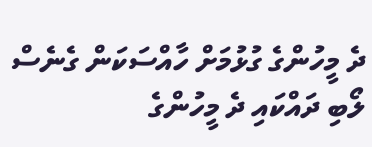ދެ މީހުންގެ ގުޅުމަށް ހާއްސަކަން ގެނެސް ލޯބި ދައްކައި ދެ މީހުންގެ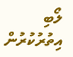ލޯބި އިތުރުކުރުން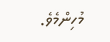މުހިންމެވެ.